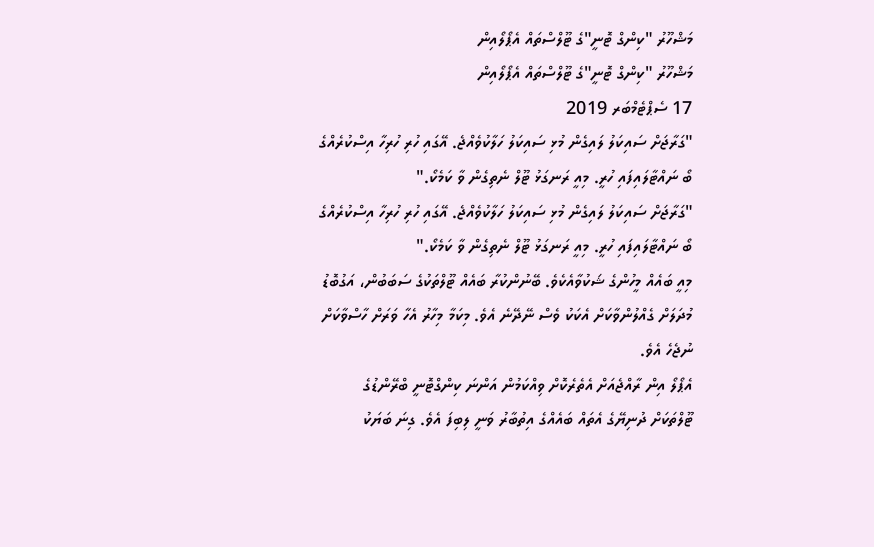މަޝްހޫރު "ކިންގް ޓޮނީ"ގެ ޓޫލްސްތައް އެޕޯލޯއިން
މަޝްހޫރު "ކިންގް ޓޮނީ"ގެ ޓޫލްސްތައް އެޕޯލޯއިން
17 ސެޕްޓެމްބަރ 2019
"ގަރާޖަށް ސައިކަލު ލައިގެން މުޅި ސައިކަލު ހަލާކުވެއްޖެ. އޭގައި ހުރި ހުރިހާ އިސްކުރެއްގެ ބޯ ނައްޓާލައިފައި ހުރީ. މިއީ ރަނގަޅު ޓޫލް ނެތިގެން ވާ ކަމެކޯ."
"ގަރާޖަށް ސައިކަލު ލައިގެން މުޅި ސައިކަލު ހަލާކުވެއްޖެ. އޭގައި ހުރި ހުރިހާ އިސްކުރެއްގެ ބޯ ނައްޓާލައިފައި ހުރީ. މިއީ ރަނގަޅު ޓޫލް ނެތިގެން ވާ ކަމެކޯ."
މިއީ ބައެއް މީހުންގެ ޝަކުވާއެކެވެ. ބޭނުންކުރާ ބައެއް ޓޫލްތަކުގެ ސަބަބުން، އަގުބޮޑު މުދަލަށް ގެއްލުންވާކަށް އެކަކު ވެސް ނޭދޭނެ އެވެ. މިކަމާ މިހާރު އެހާ ވަރަށް ހާސްވާކަށް ނުޖެހެ އެވެ.
އެޕޯލޯ އިން ރާއްޖެއަށް އެތެރެކޮށް ވިއްކަމުން އަންނަ ކިންގްޓޮނީ ބްރޭންޑުގެ ޓޫލްތަކަށް ދުނިޔޭގެ އެތައް ބައެއްގެ އިތުބާރު ވަނީ ލިބިފަ އެވެ. ގިނަ ބަޔަކު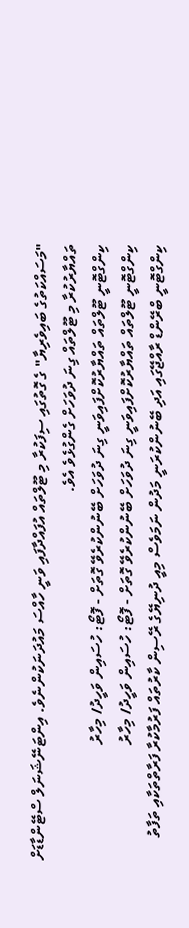"މަސައްކަތުގެ ބައިވެރިޔާ" ގެ ގޮތުގައި ސިފަކުރާ މި ޓޫލްތައް އުފައްދާފައި ވަނީ ހާއްސަ މައުދަނަކުންނެވެ. އިންޓަނޭޝަނަލް ސްޓޭންޑާޑަށް ތައްޔާރުކުރާ މި ޓޫލްތައް ގިނަ ދުވަހަށް ގެންގުޅެވެ އެވެ.
ކިންގްޓޮނީ ޓޫލްތައް ތައްޔާރުކޮށްފައިވަނީ ގިނަ ދުވަހަށް ބޭނުންކުރެވޭ ގޮތަށް - ފޮޓޯ: ހުސައިން ވަހީދު/ މިހާރު
ކިންގްޓޮނީ ޓޫލްތައް ތައްޔާރުކޮށްފައިވަނީ ގިނަ ދުވަހަށް ބޭނުންކުރެވޭ ގޮތަށް - ފޮޓޯ: ހުސައިން ވަހީދު/ މިހާރު
ކިންގްޓޮނީ ބްރޭންޑް ރާއްޖޭގައި އަދި ބޭނުންކުރަނީ މަދުން ނަމަވެސް މިއީ ދުނިޔޭގެ ރޭސިން ކާރުތައް ފަރުމާކުރާ ފަރާތްތަކާއި ތަފާތު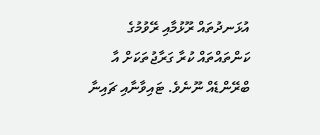އުޅަނދުތައް ރޫޅުމާއި ރޭވުމުގެ ކަންތައްތައް ކުރާ ގަރާޖުތަކަށް އާ ބްރޭންޑެއް ނޫނެވެ. ޓައިވާނާއި ޗައިނާ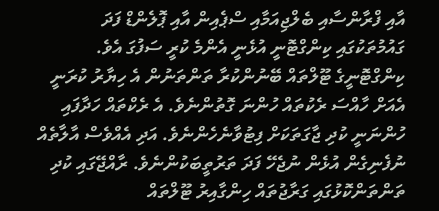އާއި ފްރާންސާއި ބެލްޖިއަމާއި ސްޕެއިން އާއި ޕޮލެންޑް ފަދަ ގައުމުތަކުގައި ކިންގްޓޮނީ އުޅެނީ އެންމެ ކުރީ ސަފުގަ އެވެ.
ކިންގްޓޮނީގެ ޓޫލްތައް ބޭނުންކުރާ ތަންތަނުން އެ ހިޔާރު ކުރަނީ އެއަށް ހާއްސަ ރެކުތައް ހުންނަ ގޮތުންނެވެ. އެ ރެކްތައް ހަދާފައި ހުންނަނީ ކުދި ޖާގަތަކަށް ފިޓުވާނެހެންނެވެ. އަދި އެއްވެސް އާލާތެއް ނުފެނިގެން އުޅެން ނުޖެހޭ ފަދަ ތަރުތީބަކުންނެވެ. ރާއްޖޭގައި ކުދި ތަންތަންކޮޅުގައި ގަރާޖުތައް ހިންގާއިރު ޓޫލްތައް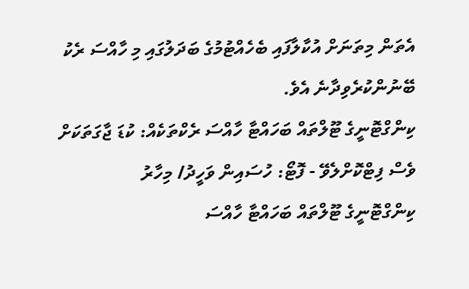އެތަން މިތަނަށް އުކާލާފައި ބެހެއްޓުމުގެ ބަދަލުގައި މި ހާއްސަ ރެކު ބޭނުންކުރެވިދާނެ އެވެ.
ކިންގްޓޮނީގެ ޓޫލްތައް ބަހައްޓާ ހާއްސަ ރެކްތަކެއް: ކުޑަ ޖާގަތަކަށް ވެސް ފިޓްކޮށްލެވޭ - ފޮޓޯ: ހުސައިން ވަހީދު/ މިހާރު
ކިންގްޓޮނީގެ ޓޫލްތައް ބަހައްޓާ ހާއްސަ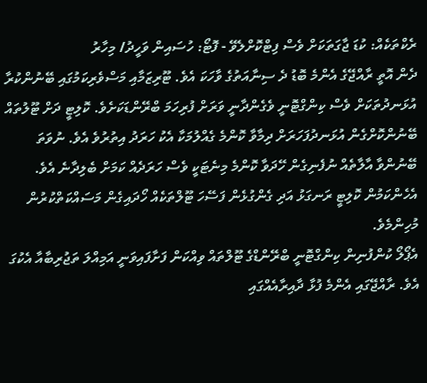ރެކްތަކެއް: ކުޑަ ޖާގަތަކަށް ވެސް ފިޓްކޮށްލެވޭ - ފޮޓޯ: ހުސައިން ވަހީދު/ މިހާރު
ދެން އޮތީ ރާއްޖޭގެ އެންމެ ބޮޑު ދެ ސިނާއަތުގެ ވާހަކަ އެވެ. ޓޫރިޒަމާއި މަސްވެރިކަމުގައި ބޭނުންކުރާ އުޅަނދުތަކަށް ވެސް ކިންގްޓޮނީ ވެގެންދާނީ ވަރަށް ފުރިހަމަ ބްރޭންޑަކަށެވެ. ކޮލިޓީ ދަށް ޓޫލުތައް ބޭނުންކޮށްގެން އުޅަނދުފަހަރަށް ދިމާވާ ކޮންމެ ގެއްލުމަކާ އެކު ހަރަދު އިތުރުވެ އެވެ. ނުވަތަ ބޭނުންވާ އާލާތެއް ނުފެނިގެން ހޭދަވާ ކޮންމެ މިނެޓަކީ ވެސް ހަރަދެއް ކަމަށް ބެލިދާނެ އެވެ. އެހެންކަމުން ކޮލިޓީ ރަނގަޅު އަދި ގެންގުޅެން ފަސޭހަ ޓޫލްތަކެއް ހޯދައިގެން މަސައްކަތްކުރުން މުހިންމެވެ.
އެޕޯލޯ ކުންފުނިން ކިންގްޓޮނީ ބްރޭންޑްގެ ޓޫލްތައް ވިއްކަން ފަށާފައިވަނީ އަމިއްލަ ތަޖުރިބާއާ އެކުގަ އެވެ. ރާއްޖޭގައި އެންމެ ފުޅާ ދާއިރާއެއްގައި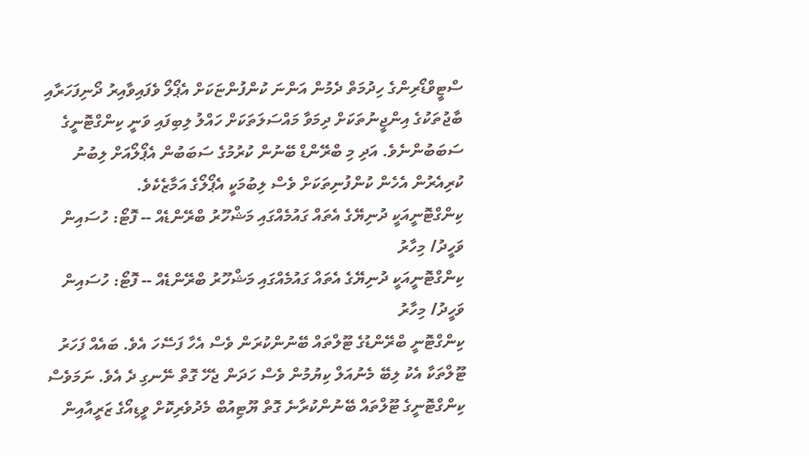ސްޓީވްޑޯރިންގެ ހިދުމަތް ދެމުން އަންނަ ކުންފުންޏަކަށް އެޕޯލޯ ވެފައިވާއިރު ދޯނިފަހަރާއި ބާޖުތަކުގެ އިންޖީނުތަކަށް ދިމަވާ މައްސަލަތަކަށް ހައްލު ލިބިފައި ވަނީ ކިންގްޓޮނީގެ ސަބަބުންނެވެ. އަދި މި ބްރޭންޑް ބޭނުން ކުރުމުގެ ސަބަބުން އެޕޯލޯއަށް ލިބުނު ކުރިއެރުން އެހެން ކުންފުނިތަކަށް ވެސް ލިބުމަކީ އެޕޯލޯގެ އަމާޒެކެވެ.
ކިންގްޓޮނީއަކީ ދުނިޔޭގެ އެތައް ގައުމެއްގައި މަޝްހޫރު ބްރޭންޑެއް -- ފޮޓޯ: ހުސައިން ވަހީދު/ މިހާރު
ކިންގްޓޮނީއަކީ ދުނިޔޭގެ އެތައް ގައުމެއްގައި މަޝްހޫރު ބްރޭންޑެއް -- ފޮޓޯ: ހުސައިން ވަހީދު/ މިހާރު
ކިންގްޓޮނީ ބްރޭންޑުގެ ޓޫލްތައް ބޭނުންކުރަން ވެސް އެހާ ފަސޭހަ އެވެ. ބައެއް ފަހަރު ޓޫލްތަކާ އެކު ލިބޭ މެނުއަލް ކިޔުމުން ވެސް ހަދަން ޖެހޭ ގޮތް ނޭނގި ދެ އެވެ. ނަމަވެސް ކިންގްޓޮނީގެ ޓޫލްތައް ބޭނުންކުރާނެ ގޮތް ޔޫޓިއުބް މެދުވެރިކޮށް ވީޑިއޯގެ ޒަރީއާއިން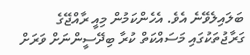ބަލައިލެވޭނެ އެވެ. އެހެންކަމުން މިއީ ރާއްޖޭގެ ގަރާޖުތަކުގައި މަސައްކަތް ކުރާ ބިދޭސީންނަށް ވަރަށް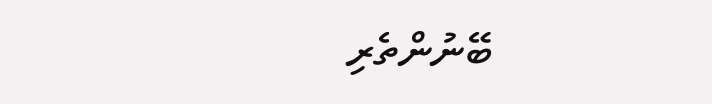ބޭނުންތެރި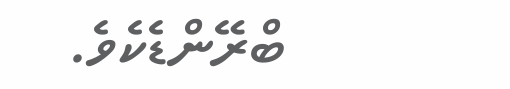ބްރޭންޑެކެވެ.